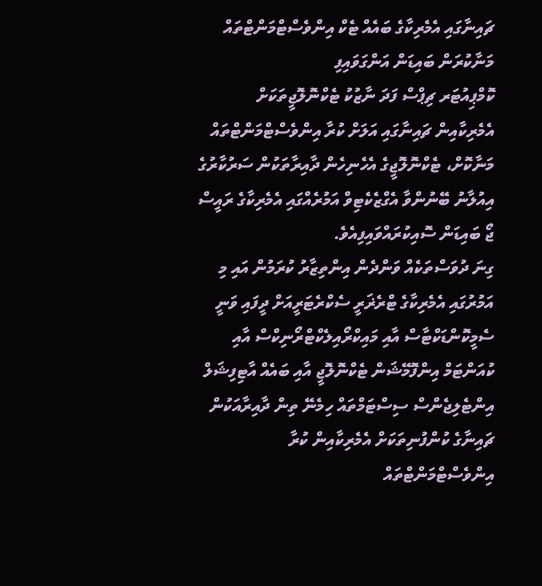ޗައިނާގައި އެމެރިކާގެ ބައެއް ޓެކް އިންވެސްޓްމަންޓްތައް މަނާކުރަން ބައިޑަން އަންގަވައިފި
ކޮމްޕިއުޓަރ ޗިޕްސް ފަދަ ނާޒުކު ޓެކްނޮލޮޖީތަކަށް އެމެރިކާއިން ޗައިނާގައި އަލަށް ކުރާ އިންވެސްޓްމަންޓްތައް މަނާކޮށް، ޓެކްނޮލޮޖީގެ އެހެނިހެން ދާއިރާތަކުން ސަރުކާރުގެ އިއުލާނު ބޭނުންވާ އެގްޒެކެޓިވް އަމުރެއްގައި އެމެރިކާގެ ރައީސް ޖޯ ބައިޑަން ސޮއިކުރައްވައިފިއެވެ.
ގިނަ ދުވަސްތަކެއް ވަންދެން އިންތިޒާރު ކުރަމުން އައި މި އަމުރުގައި އެމެރިކާގެ ޓްރެޜަރީ ސެކްރެޓަރީއަށް ދީފައި ވަނީ ސެމީކޮންޑަކްޓާސް އާއި މައިކްރޯއިލެކްޓްރޯނިކްސް އާއި ކުއަންޓަމް އިންފޮމޭޝަން ޓެކްނޮލޮޖީ އާއި ބައެއް އާޓިފިޝަލް އިންޓެލިޖެންސް ސިސްޓަމްތައް ހިމެނޭ ތިން ދާއިރާއަކުން ޗައިނާގެ ކުންފުނިތަކަށް އެމެރިކާއިން ކުރާ އިންވެސްޓްމަންޓްތައް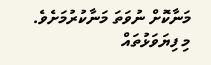މަނާކޮށް ނުވަތަ މަނާކުރުމަށެވެ.
މި ފިޔަވަޅުތައް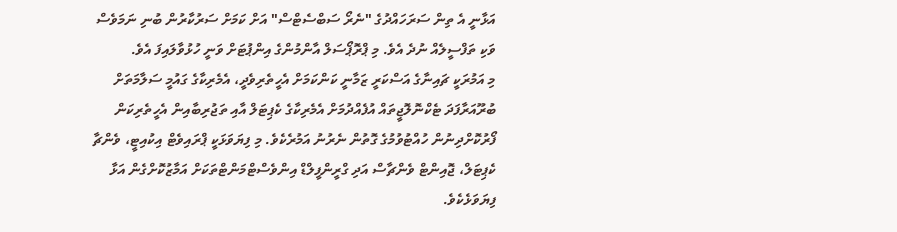އަޅާނީ އެ ތިން ސަރަހައްދުގެ "ނެރޯ ސަބްސެޓްސް" އަށް ކަމަށް ސަރުކާރުން ބުނި ނަމަވެސް ވަކި ތަފްސީލެއް ނުދެ އެވެ. މި ޕްރޮޕޯސަލް އާންމުންގެ އިންޕުޓަށް ވަނީ ހުޅުވާލައިފަ އެވެ.
މި އަމުރަކީ ޗައިނާގެ އަސްކަރީ ޒަމާނީ ކަންކަމަށް އެހީތެރިވެދީ، އެމެރިކާގެ ގައުމީ ސަލާމަތަށް ބުރޫއަރާފަދަ ޓެކްނޮލޮޖީތައް އުފެއްދުމަށް އެމެރިކާގެ ކެޕިޓަލް އާއި ތަޖުރިބާއިން އެހީތެރިކަން ފޯރުކޮށްދިނުން ހުއްޓުވުމުގެ ގޮތުން ނެރުނު އަމުރެކެވެ. މި ފިޔަވަޅަކީ ޕްރައިވެޓް އިކުއިޓީ، ވެންޗާ ކެޕިޓަލް، ޖޮއިންޓް ވެންޗާސް އަދި ގްރީންފީލްޑް އިންވެސްޓްމަންޓްތަކަށް އަމާޒުކޮށްގެން އަޅާ ފިޔަވަޅެކެވެ.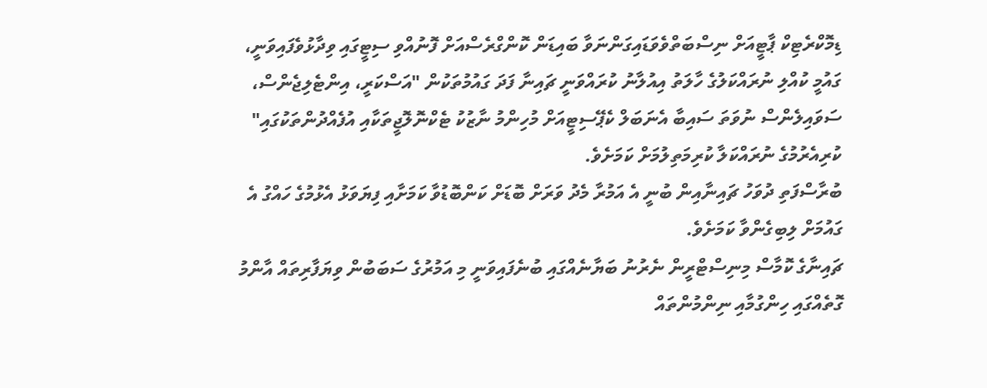ޑިމޮކްރެޓިކް ޕާޓީއަށް ނިސްބަތްވެވަޑައިގަންނަވާ ބައިޑަން ކޮންގްރެސްއަށް ފޮނުއްވި ސިޓީގައި ވިދާޅުވެފައިވަނީ، ގައުމީ ކުއްލި ނުރައްކަލުގެ ހާލަތު އިއުލާނު ކުރައްވަނީ ޗައިނާ ފަދަ ގައުމުތަކުން "އަސްކަރީ، އިންޓެލިޖެންސް، ސަވައިލެންސް ނުވަތަ ސައިބާ އެނަބަލް ކެޕޭސިޓީއަށް މުހިންމު ނާޒުކު ޓެކްނޮލޮޖީތަކާއި އުފެއްދުންތަކުގައި" ކުރިއެރުމުގެ ނުރައްކަލާ ކުރިމަތިލުމަށް ކަމަށެވެ.
ބުރާސްފަތި ދުވަހު ޗައިނާއިން ބުނީ އެ އަމުރާ މެދު ވަރަށް ބޮޑަށް ކަންބޮޑުވާ ކަމަށާއި ފިޔަވަޅު އެޅުމުގެ ހައްގު އެ ގައުމަށް ލިބިގެންވާ ކަމަށެވެ.
ޗައިނާގެ ކޮމާސް މިނިސްޓްރީން ނެރުނު ބަޔާނެއްގައި ބުނެފައިވަނީ މި އަމުރުގެ ސަބަބުން ވިޔަފާރިތައް އާންމު ގޮތެއްގައި ހިންގުމާއި ނިންމުންތައް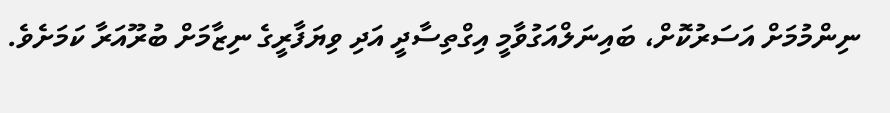ނިންމުމަށް އަސަރުކޮށް، ބައިނަލްއަގުވާމީ އިގްތިސާދީ އަދި ވިޔަފާރީގެ ނިޒާމަށް ބުރޫއަރާ ކަމަށެވެ.